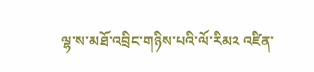ལྷ་ས་མཐོ་འབྲིང་གཉིས་པའི་ལོ་རིམ༢ འཛིན་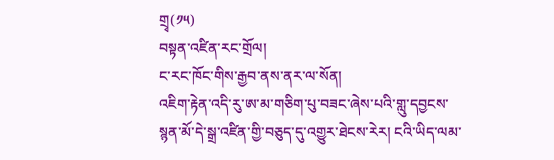གྲྭ(༡༥)
བསྟན་འཛིན་རང་གྲོལ།
ང་རང་ཁོང་གིས་རྒྱབ་ནས་ནར་ལ་སོན།
འཇིག་རྟེན་འདི་རུ་ཨ་མ་གཅིག་པུ་བཟང་ཞེས་པའི་གླུ་དབྱངས་སྙན་མོ་དེ་སྒྲ་འཛིན་གྱི་བཅུད་དུ་འགྱུར་ཐེངས་རེར། ངའི་ཡིད་ལམ་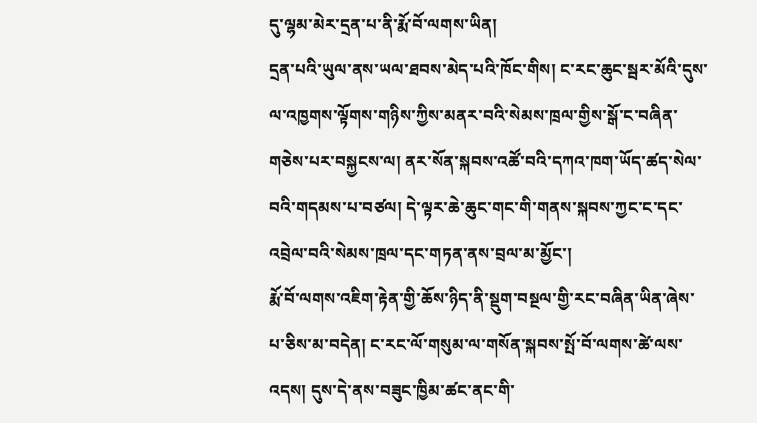དུ་ལྷམ་མེར་དྲན་པ་ནི་རྨོ་བོ་ལགས་ཡིན།
དྲན་པའི་ཡུལ་ནས་ཡལ་ཐབས་མེད་པའི་ཁོང་གིས། ང་རང་ཆུང་སྦར་མོའི་དུས་ལ་འཁྱགས་ལྟོགས་གཉིས་ཀྱིས་མནར་བའི་སེམས་ཁྲལ་གྱིས་སྒོ་ང་བཞིན་གཅེས་པར་བསྐྱངས་ལ། ནར་སོན་སྐབས་འཚོ་བའི་དཀའ་ཁག་ཡོད་ཚད་སེལ་བའི་གདམས་པ་བཙལ། དེ་ལྟར་ཆེ་ཆུང་གང་གི་གནས་སྐབས་ཀྱང་ང་དང་འབྲེལ་བའི་སེམས་ཁྲལ་དང་གཏན་ནས་བྲལ་མ་མྱོང་།
རྨོ་བོ་ལགས་འཇིག་རྟེན་གྱི་ཆོས་ཉིད་ནི་སྡུག་བསྔལ་གྱི་རང་བཞིན་ཡིན་ཞེས་པ་ཅིས་མ་བདེན། ང་རང་ལོ་གསུམ་ལ་གསོན་སྐབས་སྤོ་བོ་ལགས་ཚེ་ལས་འདས། དུས་དེ་ནས་བཟུང་ཁྱིམ་ཚང་ནང་གི་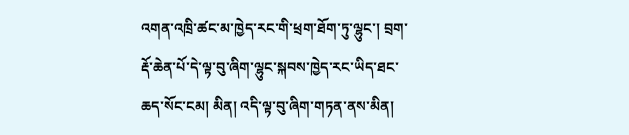འགན་འཁྲི་ཚང་མ་ཁྱེད་རང་གི་ཕྲག་ཐོག་ཏུ་ལྷུང་། བྲག་རྡོ་ཆེན་པོ་དེ་ལྟ་བུ་ཞིག་ལྷུང་སྐབས་ཁྱེད་རང་ཡིད་ཐང་ཆད་སོང་ངམ། མིན། འདི་ལྟ་བུ་ཞིག་གཏན་ནས་མིན།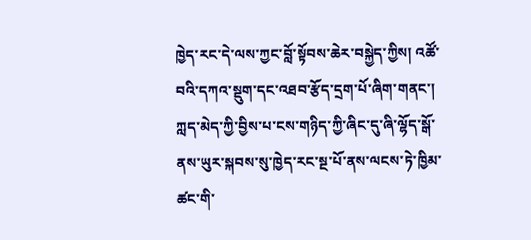ཁྱེད་རང་དེ་ལས་ཀྱང་བློ་སྟོབས་ཆེར་བསྐྱེད་ཀྱིས། འཚོ་བའི་དཀའ་སྡུག་དང་འཐབ་རྩོད་དྲག་པོ་ཞིག་གནང་།
ཀླད་མེད་ཀྱི་བྱིས་པ་ངས་གཉིད་ཀྱི་ཞིང་དུ་ཞི་ལྷོད་སྒོ་ནས་ཡུར་སྐབས་སུ་ཁྱེད་རང་སྔ་པོ་ནས་ལངས་ཏེ་ཁྱིམ་ཚང་གི་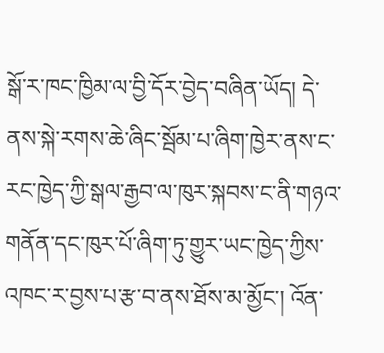སྒོ་ར་ཁང་ཁྱིམ་ལ་བྱི་དོར་བྱེད་བཞིན་ཡོད། དེ་ནས་སྐེ་རགས་ཆེ་ཞིང་སྦོམ་པ་ཞིག་ཁྱེར་ནས་ང་རང་ཁྱེད་ཀྱི་སྒལ་རྒྱབ་ལ་ཁུར་སྐབས་ང་ནི་གཉའ་གནོན་དང་ཁུར་པོ་ཞིག་ཏུ་གྱུར་ཡང་ཁྱེད་ཀྱིས་འཁང་ར་བྱས་པ་རྩ་བ་ནས་ཐོས་མ་མྱོང་། འོན་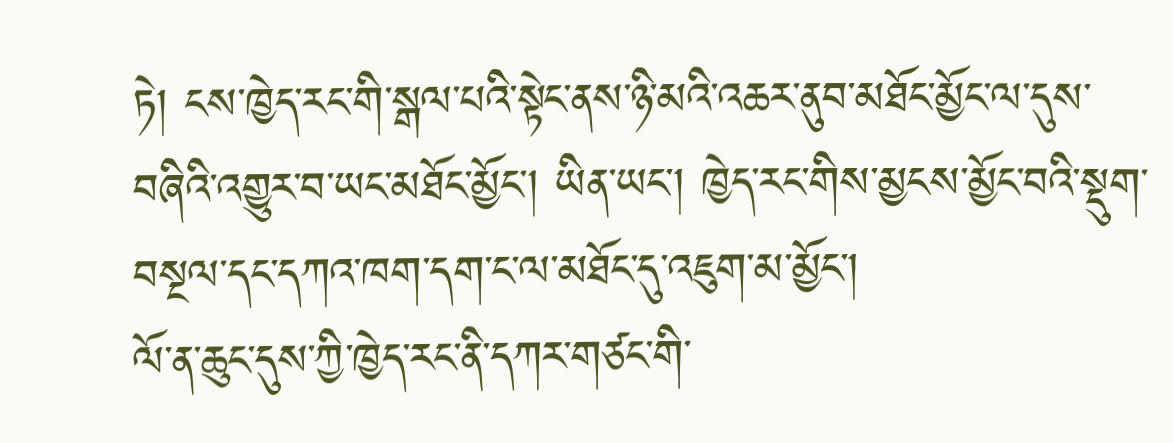ཏེ། ངས་ཁྱེད་རང་གི་སྒལ་པའི་སྟེང་ནས་ཉི་མའི་འཆར་ནུབ་མཐོང་མྱོང་ལ་དུས་བཞིའི་འགྱུར་བ་ཡང་མཐོང་མྱོང་། ཡིན་ཡང་། ཁྱེད་རང་གིས་མྱངས་མྱོང་བའི་སྡུག་བསྔལ་དང་དཀའ་ཁག་དག་ང་ལ་མཐོང་དུ་འཇུག་མ་མྱོང་།
ལོ་ན་ཆུང་དུས་ཀྱི་ཁྱེད་རང་ནི་དཀར་གཙང་གི་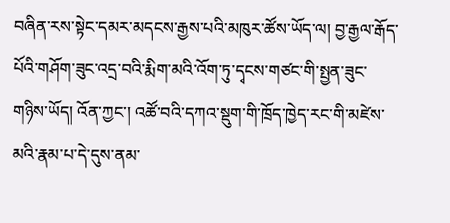བཞིན་རས་སྟེང་དམར་མདངས་རྒྱས་པའི་མཁུར་ཚོས་ཡོད་ལ། བྱ་རྒྱལ་རྒོད་པོའི་གཤོག་ཟུང་འདྲ་བའི་རྨིག་མའི་འོག་ཏུ་དྭངས་གཙང་གི་སྤྱན་ཟུང་གཉིས་ཡོད། འོན་ཀྱང་། འཚོ་བའི་དཀའ་སྡུག་གི་ཁྲོད་ཁྱེད་རང་གི་མཛེས་མའི་རྣམ་པ་དེ་དུས་ནམ་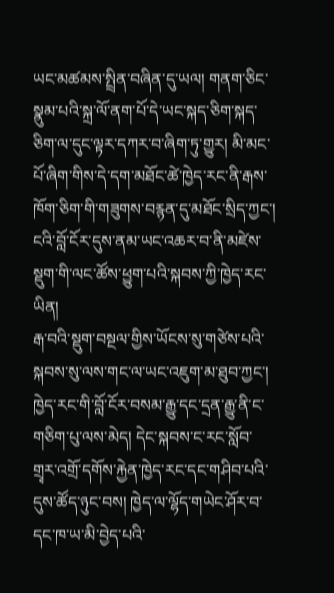ཡང་མཚམས་སྤྲིན་བཞིན་དུ་ཡལ། གནག་ཅིང་སྣུམ་པའི་སྐྲ་ལོ་ནག་པོ་དེ་ཡང་སྐད་ཅིག་སྐད་ཅིག་ལ་དུང་ལྟར་དཀར་བ་ཞིག་ཏུ་གྱུར། མི་མང་པོ་ཞིག་གིས་དེ་དག་མཐོང་ཚེ་ཁྱེད་རང་ནི་རྒས་ཁོག་ཅིག་གི་གཟུགས་བརྙན་དུ་མཐོང་སྲིད་ཀྱང་། ངའི་བློ་ངོར་དུས་ནམ་ཡང་འཆར་བ་ནི་མཛེས་སྡུག་གི་ལང་ཚོས་ཕྱུག་པའི་སྐབས་ཀྱི་ཁྱེད་རང་ཡིན།
རྒ་བའི་སྡུག་བསྔལ་གྱིས་ཡོངས་སུ་གཙེས་པའི་སྐབས་སུ་ལས་གང་ལ་ཡང་འཇུག་མ་ཐུབ་ཀྱང་། ཁྱེད་རང་གི་བློ་ངོར་བསམ་རྒྱུ་དང་དྲན་རྒྱུ་ནི་ང་གཅིག་པུ་ལས་མེད། དེང་སྐབས་ང་རང་སློབ་གྲྭར་འགྲོ་དགོས་རྐྱེན་ཁྱེད་རང་དང་གཤིབ་པའི་དུས་ཚོད་ཉུང་བས། ཁྱེད་ལ་ལྷོད་གཡེང་ཤོར་བ་དང་ཁ་ཡ་མི་བྱེད་པའི་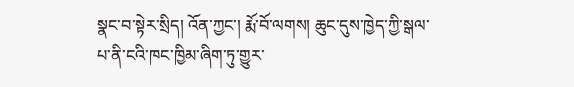སྣང་བ་སྟེར་སྲིད། འོན་ཀྱང་། རྨོ་བོ་ལགས། ཆུང་དུས་ཁྱེད་ཀྱི་སྒལ་པ་ནི་ངའི་ཁང་ཁྱིམ་ཞིག་ཏུ་གྱུར་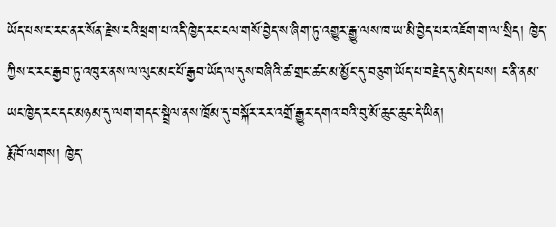ཡོད་པས་ང་རང་ནར་སོན་རྗེས་ངའི་ཕྲག་པ་འདི་ཁྱེད་རང་ངལ་གསོ་བྱེད་ས་ཞིག་ཏུ་འགྱུར་རྒྱུ་ལས་ཁ་ཡ་མི་བྱེད་པར་འཇོག་ག་ལ་སྲིད། ཁྱེད་ཀྱིས་ང་རང་རྒྱབ་ཏུ་འཁུར་ནས་ལ་ལུང་མང་པོ་རྒྱབ་ཡོད་ལ་དུས་བཞིའི་ཚ་གྲང་ཚང་མ་མྱོང་དུ་བཅུག་ཡོད་པ་བརྗེད་དུ་མེད་པས། ང་ནི་ནམ་ཡང་ཁྱེད་རང་དང་མཉམ་དུ་ལག་གདང་སྦྲེལ་ནས་ཁྲོམ་དུ་བསྐོར་རར་འགྲོ་རྒྱུར་དགའ་བའི་བུ་མོ་ཆུང་ཆུང་དེ་ཡིན།
རྨོ་བོ་ལགས། ཁྱེད་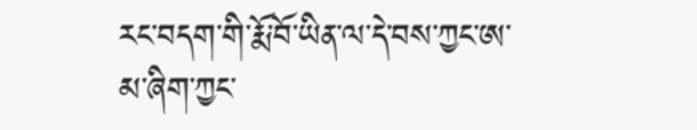རང་བདག་གི་རྨོ་བོ་ཡིན་ལ་དེ་བས་ཀྱང་ཨ་མ་ཞིག་ཀྱང་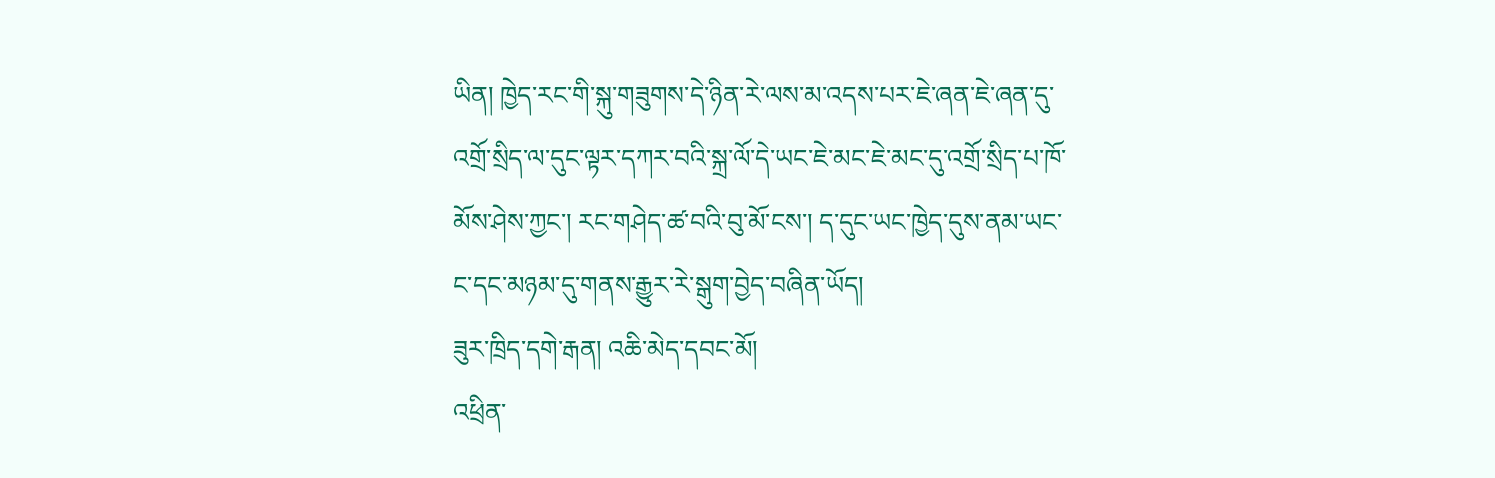ཡིན། ཁྱེད་རང་གི་སྐུ་གཟུགས་དེ་ཉིན་རེ་ལས་མ་འདས་པར་ཇེ་ཞན་ཇེ་ཞན་དུ་འགྲོ་སྲིད་ལ་དུང་ལྟར་དཀར་བའི་སྐྲ་ལོ་དེ་ཡང་ཇེ་མང་ཇེ་མང་དུ་འགྲོ་སྲིད་པ་ཁོ་མོས་ཤེས་ཀྱང་། རང་གཤེད་ཚ་བའི་བུ་མོ་ངས་། ད་དུང་ཡང་ཁྱེད་དུས་ནམ་ཡང་ང་དང་མཉམ་དུ་གནས་རྒྱུར་རེ་སྒུག་བྱེད་བཞིན་ཡོད།
ཟུར་ཁྲིད་དགེ་རྒན། འཆི་མེད་དབང་མོ།
འཕྲིན་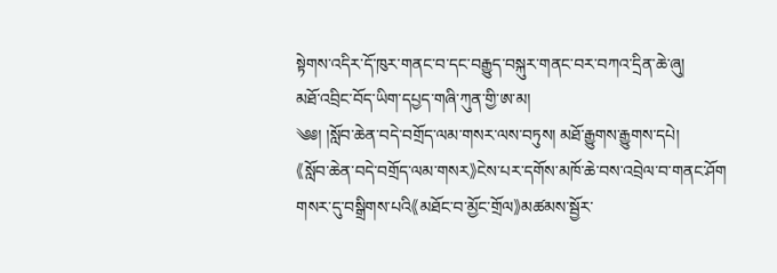སྟེགས་འདིར་དོ་ཁུར་གནང་བ་དང་བརྒྱུད་བསྐུར་གནང་བར་བཀའ་དྲིན་ཆེ་ཞུ།
མཐོ་འབྲིང་བོད་ཡིག་དཔྱད་གཞི་ཀུན་གྱི་ཨ་མ།
༄༅། །སློབ་ཆེན་བདེ་བགྲོད་ལམ་གསར་ལས་བཏུས། མཐོ་རྒྱུགས་རྒྱུགས་དཔེ།
《སློབ་ཆེན་བདེ་བགྲོད་ལམ་གསར》ངེས་པར་དགོས་མཁོ་ཆེ་བས་འབྲེལ་བ་གནང་ཤོག
གསར་དུ་བསྒྲིགས་པའི《མཐོང་བ་མྱོང་གྲོལ》མཚམས་སྦྱོར་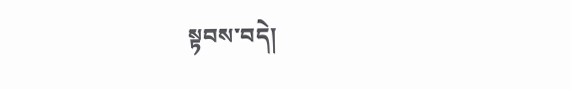སྟབས་བདེ།